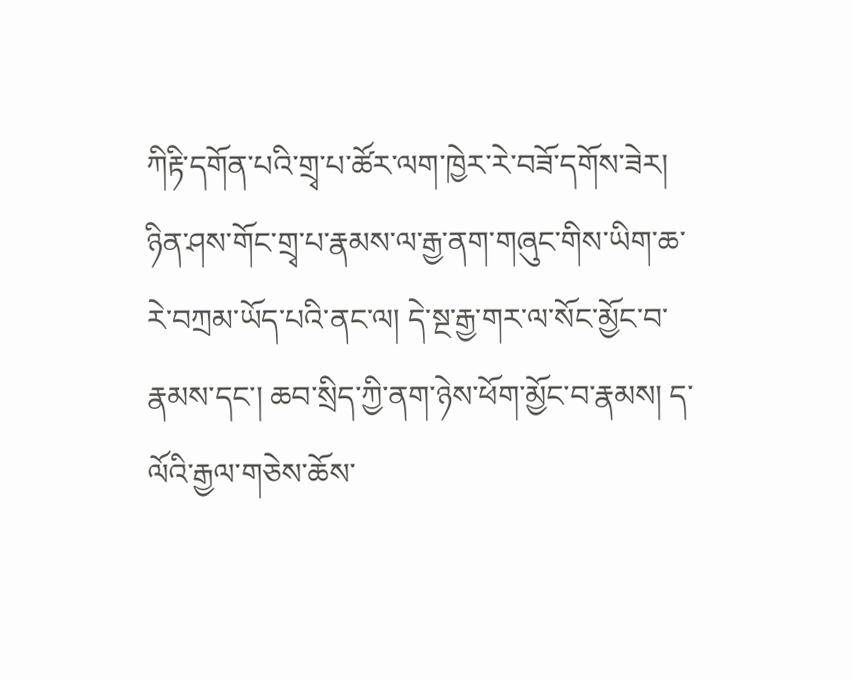ཀིརྟི་དགོན་པའི་གྲྭ་པ་ཚོར་ལག་ཁྱེར་རེ་བཟོ་དགོས་ཟེར།
ཉིན་ཤས་གོང་གྲྭ་པ་རྣམས་ལ་རྒྱ་ནག་གཞུང་གིས་ཡིག་ཆ་རེ་བཀྲམ་ཡོད་པའི་ནང་ལ། དེ་སྔ་རྒྱ་གར་ལ་སོང་མྱོང་བ་རྣམས་དང་། ཆབ་སྲིད་ཀྱི་ནག་ཉེས་ཕོག་མྱོང་བ་རྣམས། ད་ལོའི་རྒྱལ་གཅེས་ཆོས་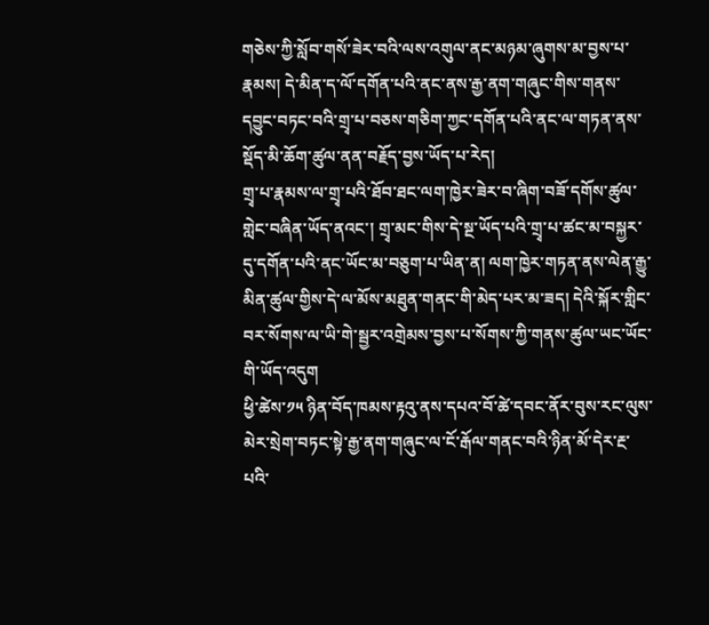གཅེས་ཀྱི་སློབ་གསོ་ཟེར་བའི་ལས་འགུལ་ནང་མཉམ་ཞུགས་མ་བྱས་པ་རྣམས། དེ་མིན་ད་ལོ་དགོན་པའི་ནང་ནས་རྒྱ་ནག་གཞུང་གིས་གནས་དབྱུང་བཏང་བའི་གྲྭ་པ་བཅས་གཅིག་ཀྱང་དགོན་པའི་ནང་ལ་གཏན་ནས་སྡོད་མི་ཆོག་ཚུལ་ནན་བརྗོད་བྱས་ཡོད་པ་རེད།
གྲྭ་པ་རྣམས་ལ་གྲྭ་པའི་ཐོབ་ཐང་ལག་ཁྱེར་ཟེར་བ་ཞིག་བཟོ་དགོས་ཚུལ་གླེང་བཞིན་ཡོད་ནའང་། གྲྭ་མང་གིས་དེ་སྔ་ཡོད་པའི་གྲྭ་པ་ཚང་མ་བསྐྱར་དུ་དགོན་པའི་ནང་ཡོང་མ་བཅུག་པ་ཡིན་ན། ལག་ཁྱེར་གཏན་ནས་ལེན་རྒྱུ་མིན་ཚུལ་གྱིས་དེ་ལ་མོས་མཐུན་གནང་གི་མེད་པར་མ་ཟད། དེའི་སྐོར་གླིང་བར་སོགས་ལ་ཡི་གེ་སྦྱར་འགྲེམས་བྱས་པ་སོགས་ཀྱི་གནས་ཚུལ་ཡང་ཡོང་གི་ཡོད་འདུག
ཕྱི་ཚེས་༡༥ ཉིན་བོད་ཁམས་རྟའུ་ནས་དཔའ་བོ་ཚེ་དབང་ནོར་བུས་རང་ལུས་མེར་སྲེག་བཏང་སྟེ་རྒྱ་ནག་གཞུང་ལ་ངོ་རྒོལ་གནང་བའི་ཉིན་མོ་དེར་རྔ་པའི་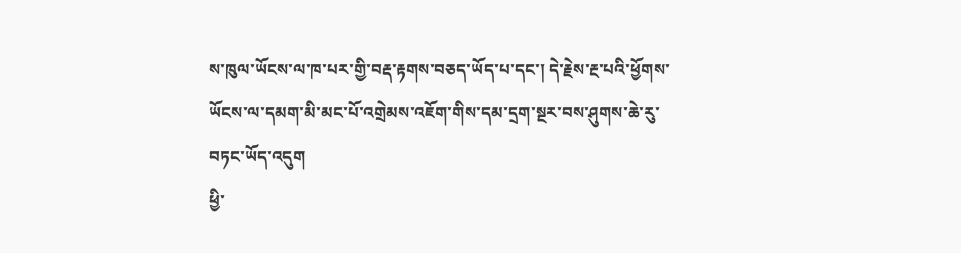ས་ཁུལ་ཡོངས་ལ་ཁ་པར་གྱི་བརྡ་རྟགས་བཅད་ཡོད་པ་དང་། དེ་རྗེས་རྔ་པའི་ཕྱོགས་ཡོངས་ལ་དམག་མི་མང་པོ་འགྲེམས་འཇོག་གིས་དམ་དྲག་སྔར་བས་ཤུགས་ཆེ་རུ་བཏང་ཡོད་འདུག
ཕྱི་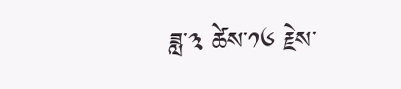ཟླ་༣ ཚེས་༡༦ རྗེས་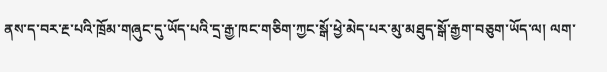ནས་ད་བར་རྔ་པའི་ཁྲོམ་གཞུང་དུ་ཡོད་པའི་དྲ་རྒྱ་ཁང་གཅིག་ཀྱང་སྒོ་ཕྱེ་མེད་པར་མུ་མཐུད་སྒོ་རྒྱག་བཅུག་ཡོད་ལ། ལག་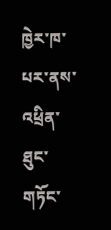ཁྱེར་ཁ་པར་ནས་འཕྲིན་ཐུང་གཏོང་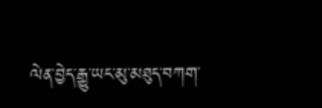ལེན་བྱེད་རྒྱུ་ཡང་མུ་མཐུད་བཀག་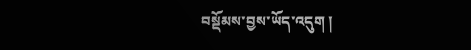བསྡོམས་བྱས་ཡོད་འདུག །